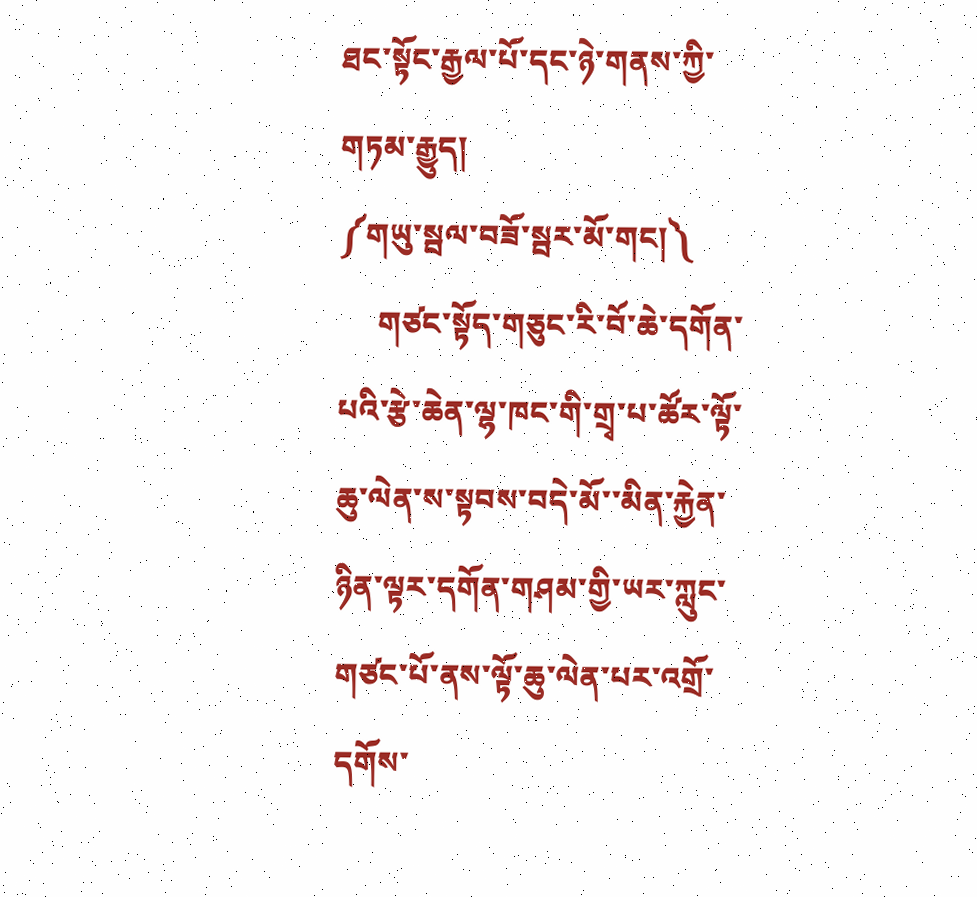ཐང་སྟོང་རྒྱལ་པོ་དང་ཉེ་གནས་ཀྱི་གཏམ་རྒྱུད།
༼གཡུ་སྦལ་བཟོ་སྦར་མོ་གང།༽
     གཙང་སྟོད་གཅུང་རི་བོ་ཆེ་དགོན་པའི་རྩེ་ཆེན་ལྷ་ཁང་གི་གྲྭ་པ་ཚོར་ལྟོ་ཆུ་ལེན་ས་སྟབས་བདེ་མོ་་མིན་རྐྱེན་ཉིན་ལྟར་དགོན་གཤམ་གྱི་ཡར་ཀླུང་གཙང་པོ་ནས་ལྟོ་ཆུ་ལེན་པར་འགྲོ་དགོས་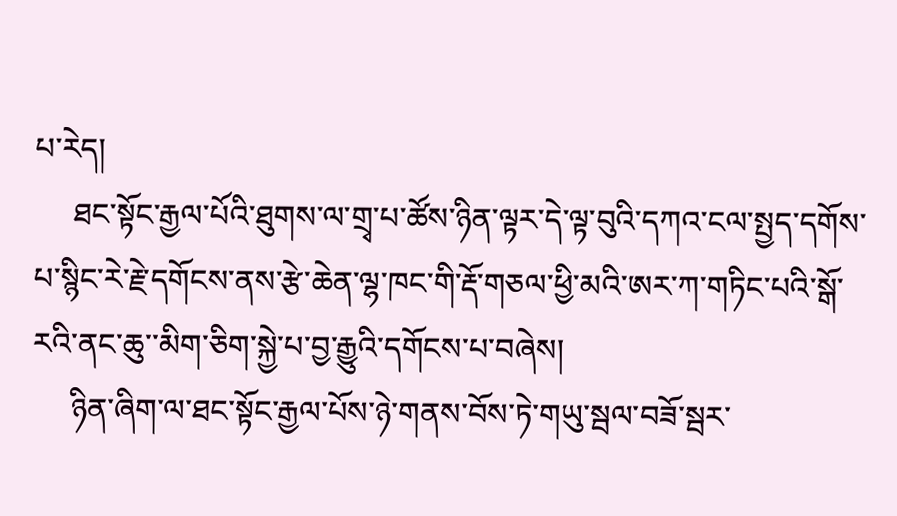པ་རེད།
     ཐང་སྟོང་རྒྱལ་པོའི་ཐུགས་ལ་གྲྭ་པ་ཚོས་ཉིན་ལྟར་དེ་ལྟ་བུའི་དཀའ་ངལ་སྤྱད་དགོས་པ་སྙིང་རེ་རྗེ་དགོངས་ནས་རྩེ་ཆེན་ལྷ་ཁང་གི་རྡོ་གཅལ་ཕྱི་མའི་ཨར་ཀ་གཏིང་པའི་སྒོ་རའི་ནང་ཆུ་་མིག་ཅིག་སྐྱེ་པ་བྱ་རྒྱུའི་དགོངས་པ་བཞེས།
     ཉིན་ཞིག་ལ་ཐང་སྟོང་རྒྱལ་པོས་ཉེ་གནས་བོས་ཏེ་གཡུ་སྦལ་བཟོ་སྦར་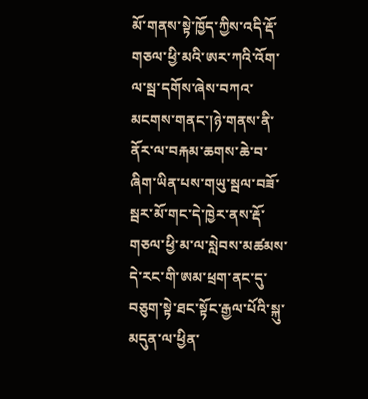མོ་གནས་སྟེ་ཁྱོད་ཀྱིས་འདི་རྡོ་གཅལ་ཕྱི་མའི་ཨར་ཀའི་འོག་ལ་སྦ་དགོས་ཞེས་བཀའ་མངགས་གནང་།ཉེ་གནས་ནི་ནོར་ལ་བརྐམ་ཆགས་ཆེ་བ་ཞིག་ཡིན་པས་གཡུ་སྦལ་བཟོ་སྦར་མོ་གང་དེ་ཁྱེར་ནས་རྡོ་གཅལ་ཕྱི་མ་ལ་སླེབས་མཚམས་དེ་རང་གི་ཨམ་ཕྲག་ནང་དུ་བཅུག་སྟེ་ཐང་སྟོང་རྒྱལ་པོའི་སྐུ་མདུན་ལ་ཕྱིན་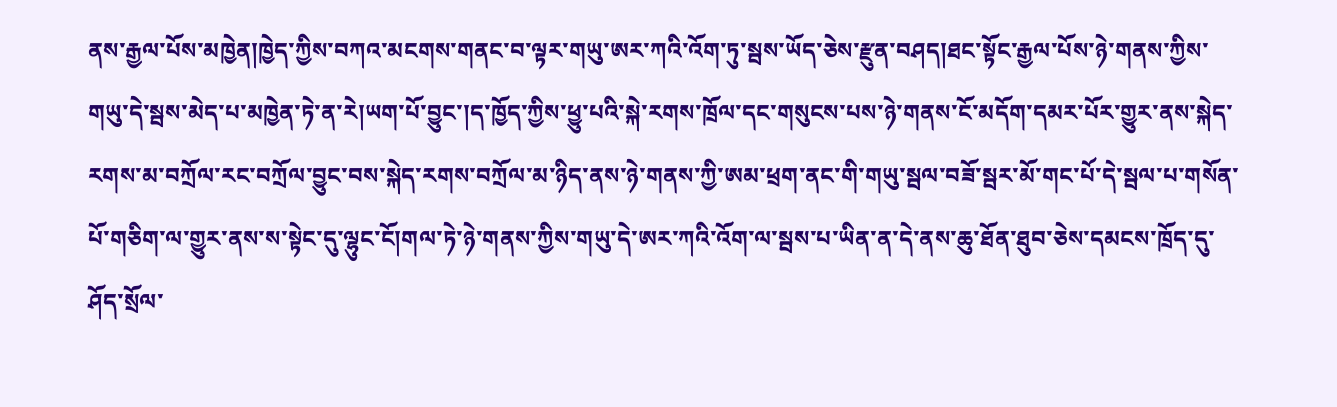ནས་རྒྱལ་པོས་མཁྱེན།ཁྱེད་ཀྱིས་བཀའ་མངགས་གནང་བ་ལྟར་གཡུ་ཨར་ཀའི་འོག་ཏུ་སྦས་ཡོད་ཅེས་རྫུན་བཤད།ཐང་སྟོང་རྒྱལ་པོས་ཉེ་གནས་ཀྱིས་གཡུ་དེ་སྦས་མེད་པ་མཁྱེན་ཏེ་ན་རེ།ཡག་པོ་བྱུང་།ད་ཁྱོད་ཀྱིས་ཕྱུ་པའི་སྐེ་རགས་ཁྲོལ་དང་གསུངས་པས་ཉེ་གནས་ངོ་མདོག་དམར་པོར་གྱུར་ནས་སྐེད་རགས་མ་བཀྲོལ་རང་བཀྲོལ་བྱུང་བས་སྐེད་རགས་བཀྲོལ་མ་ཉིད་ནས་ཉེ་གནས་ཀྱི་ཨམ་ཕྲག་ནང་གི་གཡུ་སྦལ་བཟོ་སྦར་མོ་གང་པོ་དེ་སྦལ་པ་གསོན་པོ་གཅིག་ལ་གྱུར་ནས་ས་སྟེང་དུ་ལྷུང་ངོ།གལ་ཏེ་ཉེ་གནས་ཀྱིས་གཡུ་དེ་ཨར་ཀའི་འོག་ལ་སྦས་པ་ཡིན་ན་དེ་ནས་ཆུ་ཐོན་ཐུབ་ཅེས་དམངས་ཁྲོད་དུ་ཤོད་སྲོལ་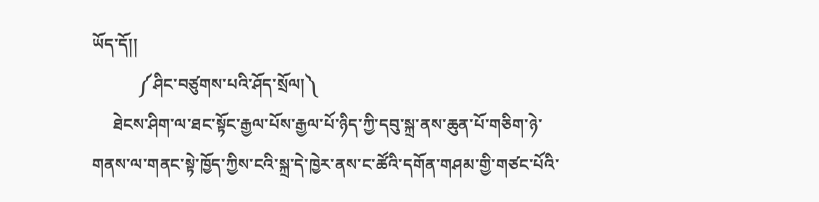ཡོད་དོ།།
           ༼ཤིང་བཙུགས་པའི་ཤོད་སྲོལ།༽
     ཐེངས་ཤིག་ལ་ཐང་སྟོང་རྒྱལ་པོས་རྒྱལ་པོ་ཉིད་ཀྱི་དབུ་སྐྲ་ནས་ཆུན་པོ་གཅིག་ཉེ་གནས་ལ་གནང་སྟེ་ཁྱོད་ཀྱིས་ངའི་སྐྲ་དེ་ཁྱེར་ནས་ང་ཚོའི་དགོན་གཤམ་གྱི་གཙང་པོའི་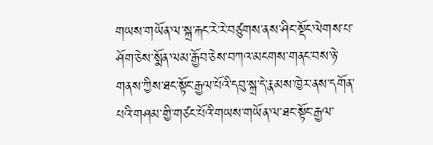གཡས་གཡོན་ལ་སྐྲ་རྐང་རེ་རེ་བཙུགས་ནས་ཤིང་སྡོང་ལེགས་པ་ཤོག་ཅེས་སྨོན་ལམ་རྒྱོབ་ཅེས་བཀའ་མངགས་གནང་བས་ཉེ་གནས་ཀྱིས་ཐང་སྟོང་རྒྱལ་པོའི་དབུ་སྐྲ་དེ་རྣམས་ཁྱེར་ནས་དགོན་པའི་གཤམ་གྱི་གཙང་པོའི་གཡས་གཡོན་ལ་ཐང་སྟོང་རྒྱལ་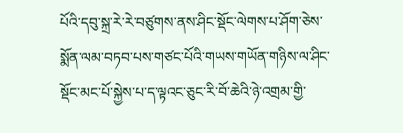པོའི་དབུ་སྐྲ་རེ་རེ་བཙུགས་ནས་ཤིང་སྡོང་ལེགས་པ་ཤོག་ཅེས་སྨོན་ལམ་བཏབ་པས་གཙང་པོའི་གཡས་གཡོན་གཉིས་ལ་ཤིང་སྡོང་མང་པོ་སྐྱེས་པ་ད་ལྟའང་ཅུང་རི་བོ་ཆེའི་ཉེ་འགྲམ་གྱི་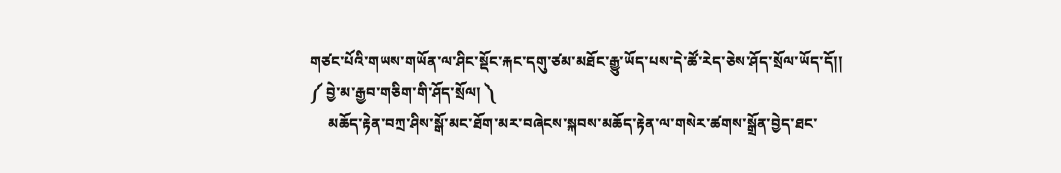གཙང་པོའི་གཡས་གཡོན་ལ་ཤིང་སྡོང་རྐང་དགུ་ཙམ་མཐོང་རྒྱུ་ཡོད་པས་དེ་ཚོ་རེད་ཅེས་ཤོད་སྲོལ་ཡོད་དོ།།
༼ བྱེ་མ་རྒྱབ་གཅིག་གི་ཤོད་སྲོལ། ༽
     མཆོད་རྟེན་བཀྲ་ཤིས་སྒོ་མང་ཐོག་མར་བཞེངས་སྐབས་མཆོད་རྟེན་ལ་གསེར་ཚགས་སྒྲོན་བྱེད་ཐང་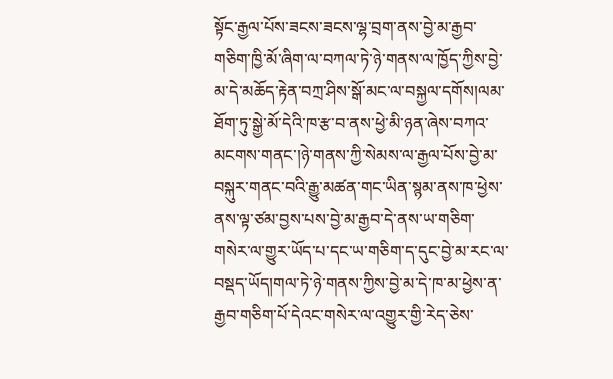སྟོང་རྒྱལ་པོས་ཟངས་ཟངས་ལྷ་བྲག་ནས་བྱེ་མ་རྒྱབ་གཅིག་ཁྱི་མོ་ཞིག་ལ་བཀལ་ཏེ་ཉེ་གནས་ལ་ཁྱོད་ཀྱིས་བྱེ་མ་དེ་མཆོད་རྟེན་བཀྲ་ཤིས་སྒོ་མང་ལ་བསྐྱལ་དགོས།ལམ་ཐོག་ཏུ་སྒྱེ་མོ་དེའི་ཁ་རྩ་བ་ནས་ཕྱེ་མི་ཉན་ཞེས་བཀའ་མངགས་གནང་།ཉེ་གནས་ཀྱི་སེམས་ལ་རྒྱལ་པོས་བྱེ་མ་བསྐུར་གནང་བའི་རྒྱུ་མཚན་གང་ཡིན་སྙམ་ནས་ཁ་ཕྱེས་ནས་ལྟ་ཙམ་བྱས་པས་བྱེ་མ་རྒྱབ་དེ་ནས་ཡ་གཅིག་གསེར་ལ་གྱུར་ཡོད་པ་དང་ཡ་གཅིག་ད་དུང་བྱེ་མ་རང་ལ་བསྡད་ཡོད།གལ་ཏེ་ཉེ་གནས་ཀྱིས་བྱེ་མ་དེ་ཁ་མ་ཕྱེས་ན་རྒྱབ་གཅིག་པོ་དེའང་གསེར་ལ་འགྱུར་གྱི་རེད་ཅེས་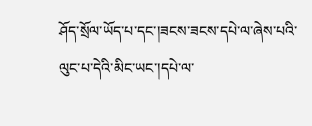ཤོད་སྲོལ་ཡོད་པ་དང་།ཟངས་ཟངས་དཔེ་ལ་ཞེས་པའི་ལུང་པ་དེའི་མིང་ཡང་།དཔེ་ལ་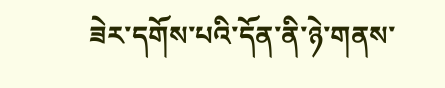ཟེར་དགོས་པའི་དོན་ནི་ཉེ་གནས་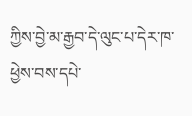ཀྱིས་བྱེ་མ་རྒྱབ་དེ་ལུང་པ་དེར་ཁ་ཕྱེས་བས་དཔེ་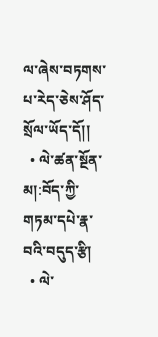ལ་ཞེས་བཏགས་པ་རེད་ཅེས་ཤོད་སྲོལ་ཡོད་དོ།།
  • ལེ་ཚན་སྔོན་མ།:བོད་ཀྱི་གཏམ་དཔེ་རྣ་བའི་བདུད་རྩི།
  • ལེ་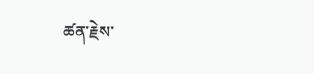ཚན་རྗེས་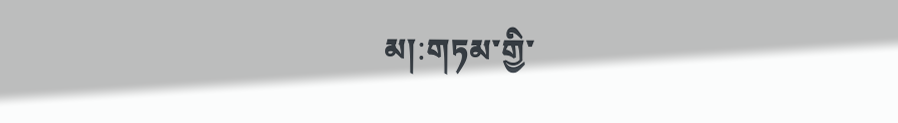མ།:གཏམ་གྱི་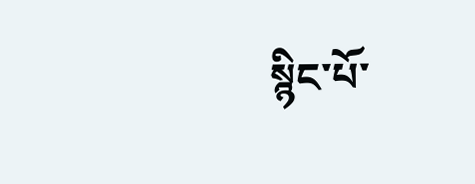སྙིང་པོ་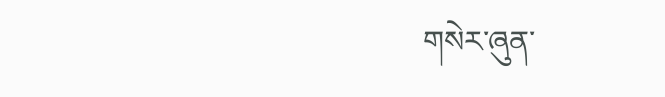གསེར་ཞུན་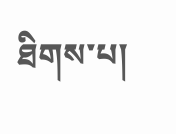ཐིགས་པ།